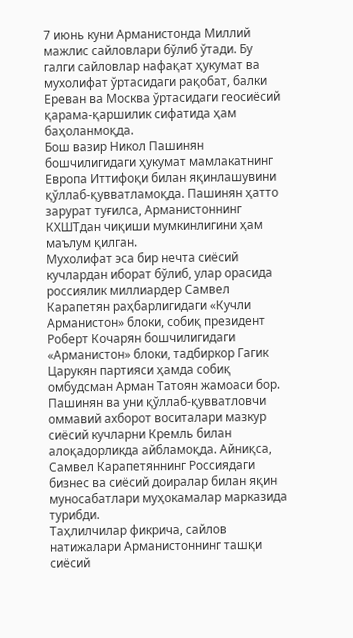7 июнь куни Арманистонда Миллий мажлис сайловлари бўлиб ўтади. Бу галги сайловлар нафақат ҳукумат ва мухолифат ўртасидаги рақобат, балки Ереван ва Москва ўртасидаги геосиёсий қарама-қаршилик сифатида ҳам баҳоланмоқда.
Бош вазир Никол Пашинян бошчилигидаги ҳукумат мамлакатнинг Европа Иттифоқи билан яқинлашувини қўллаб-қувватламоқда. Пашинян ҳатто зарурат туғилса, Арманистоннинг КХШТдан чиқиши мумкинлигини ҳам маълум қилган.
Мухолифат эса бир нечта сиёсий кучлардан иборат бўлиб, улар орасида россиялик миллиардер Самвел Карапетян раҳбарлигидаги «Кучли Арманистон» блоки, собиқ президент Роберт Кочарян бошчилигидаги «Арманистон» блоки, тадбиркор Гагик Царукян партияси ҳамда собиқ омбудсман Арман Татоян жамоаси бор.
Пашинян ва уни қўллаб-қувватловчи оммавий ахборот воситалари мазкур сиёсий кучларни Кремль билан алоқадорликда айбламоқда. Айниқса, Самвел Карапетяннинг Россиядаги бизнес ва сиёсий доиралар билан яқин муносабатлари муҳокамалар марказида турибди.
Таҳлилчилар фикрича, сайлов натижалари Арманистоннинг ташқи сиёсий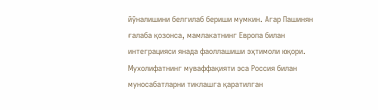йўналишини белгилаб бериши мумкин. Агар Пашинян ғалаба қозонса, мамлакатнинг Европа билан интеграцияси янада фаоллашиши эҳтимоли юқори. Мухолифатнинг муваффақияти эса Россия билан муносабатларни тиклашга қаратилган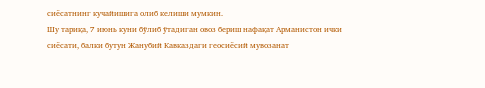сиёсатнинг кучайишига олиб келиши мумкин.
Шу тариқа, 7 июнь куни бўлиб ўтадиган овоз бериш нафақат Арманистон ички сиёсати, балки бутун Жанубий Кавказдаги геосиёсий мувозанат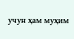учун ҳам муҳим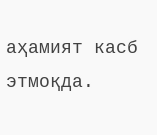аҳамият касб этмоқда.